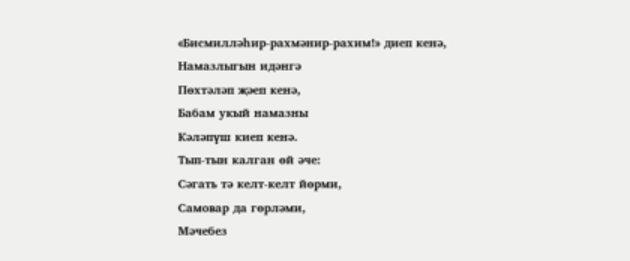«Бисмилләһир-рахмәнир-рахим!» диеп кенә,
Намазлыгын идәнгә
Пөхтәләп җәеп кенә,
Бабам укый намазны
Кәләпүш киеп кенә.
Тып-тын калган өй әче:
Сәгать тә келт-келт йөрми,
Самовар да гөрләми,
Мәчебез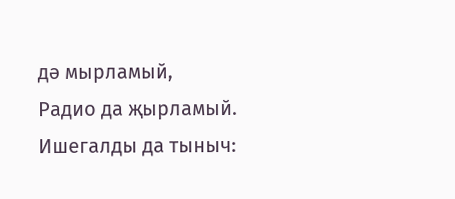дә мырламый,
Радио да җырламый.
Ишегалды да тыныч: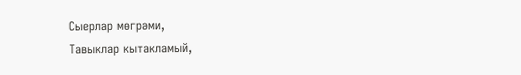Сыерлар мөгрәми,
Тавыклар кытакламый,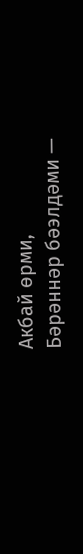Акбай өрми,
Бәрәннәр бәэлдәми —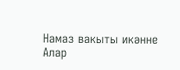Намаз вакыты икәнне
Алар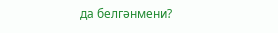да белгәнмени?